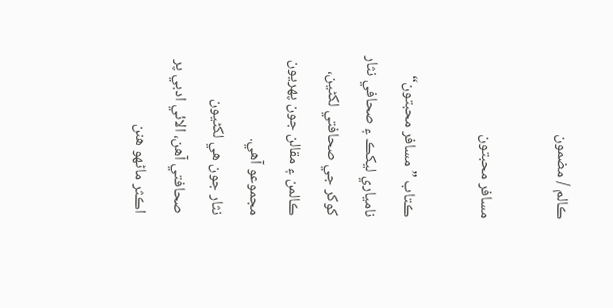ڪالم / مضمون

مسافر محبتون

ڪتاب ”مسافر محبتون“ نامياري ليکڪ ۽ صحافي نثار کوکر جي صحافتي لکڻين، ڪالمن ۽ مقالن جون پهريون مجموعو آهي.
نثار جون هي لکڻيون صحافتي آهن، الائي ادبي پر اڪثر ماڻهو هنن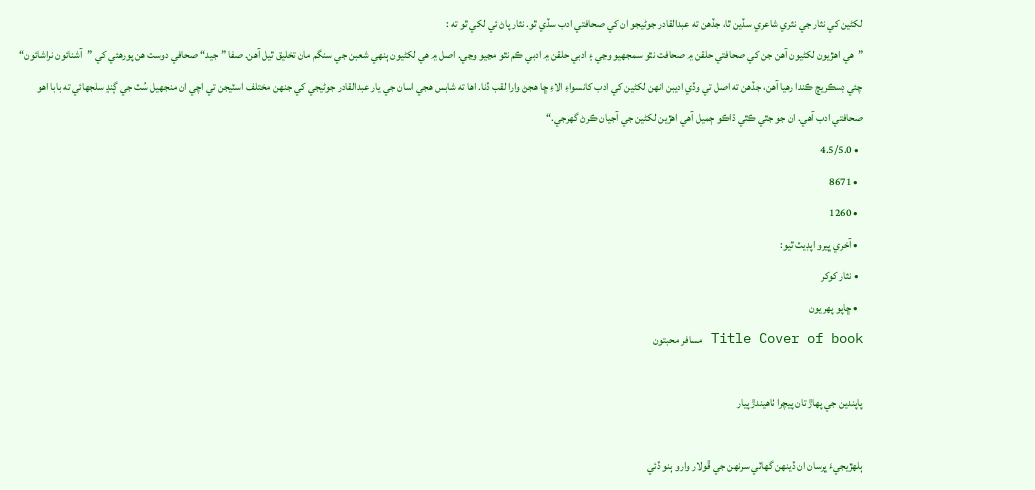لکڻين کي نثار جي نثري شاعري سڏين ٿا، جڏهن ته عبدالقادر جوڻيجو ان کي صحافتي ادب سڏي ٿو. نثار پاڻ ئي لکي ٿو ته :
”ھي اھڙيون لکڻيون آھن جن کي صحافتي حلقن ۾ صحافت نٿو سمجھيو وڃي ۽ ادبي حلقن ۾ ادبي ڪم نٿو مڃيو وڃي. اصل ۾ ھي لکڻيون ٻنھي شعبن جي سنگم مان تخليق ٿيل آھن. صفا ”جيد“ صحافي دوست ھن پورھئي کي ”آشنائون نراشائون“ چئي ڊسڪريچ ڪندا رھيا آھن، جڏھن ته اصل تي وڏي اديبن انھن لکڻين کي ادب کانسواءِ الاءِ ڇا ھجڻ وارا لقب ڏنا. اھا ته شابس ھجي اسان جي يار عبدالقادر جوڻيجي کي جنھن مختلف اسٽيجن تي اچي ان منجھيل سُٽ جي ڳنڍ سلجھائي ته بابا اھو صحافتي ادب آھي. ان جو جٿي ڪٿي ڌاڪو ڄميل آھي اھڙين لکڻين جي آجيان ڪرڻ گھرجي.“
  • 4.5/5.0
  • 8671
  • 1260
  • آخري ڀيرو اپڊيٽ ٿيو:
  • نثار کوکر
  • ڇاپو پھريون
Title Cover of book مسافر محبتون

پاپندين جي پھاڙ تان پيچرا ٺاھيندڙ پيار

ٻلھڙيجيءَ ڀرسان ان ڏينھن گھاٽي سرنھن جي ڦولار وارو ٻنو ڏئي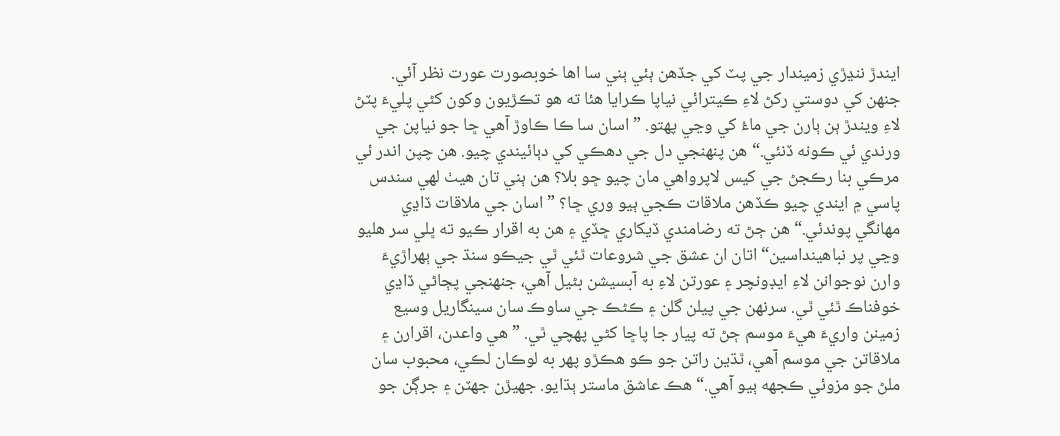ايندڙ ننڍڙي زميندار جي پٽ کي جڏھن ٻئي ٻني سا اھا خوبصورت عورت نظر آئي. جنھن کي دوستي رکڻ لاءِ ڪيترائي نياپا ڪرايا ھئا ته ھو تڪڙيون وکون کڻي پليءَ پٽڻ لاءِ ويندڙ ٻن ٻارن جي ماءُ کي وڃي پھتو. ”اسان سا ڪا ڪاوڙ آھي ڇا جو نياپن جي ورندي ئي ڪونه ڏنئي.“ ھن پنھنجي دل جي دھڪي کي دٻائيندي چيو. ھن چپن اندر ئي مرڪي بنا رڪجڻ جي کيس لاپرواھي مان چيو ڇو بلا؟ ھن ٻني تان ھيٺ لھي سندس پاسي ۾ ايندي چيو ڪڏھن ملاقات ڪجي ٻيو وري ڇا؟ ”اسان جي ملاقات ڏاڍي مھانگي پوندئي.“ ھن ڄڻ ته رضامندي ڏيکاري ڇڏي ۽ ھن به اقرار ڪيو ته ڀلي سر ھليو وڃي پر نباھينداسين“ اتان ان عشق جي شروعات ٿئي ٿي جيڪو سنڌ جي ٻھراڙيءَ وارن نوجوانن لاءِ ايڊونچر ۽ عورتن لاءِ به آبسيشن بڻيل آھي، جنھنجي پڄاڻي ڏاڍي خوفناڪ ٿئي ٿي. سرنھن جي پيلن گلن ۽ ڪڻڪ جي ساوڪ سان سينگاريل وسيع زمينن واريءَ ھيءَ موسم ڄڻ ته پيار جا پاڇا کڻي پھچي ٿي. ”ھي واعدن، اقرارن ۽ ملاقاتن جي موسم آھي، ٿڌين راتن جو ڪو ھڪڙو پھر به لوڪان لڪي، محبوب سان ملڻ جو مزوئي ڪجھه ٻيو آھي.“ ھڪ عاشق ماستر ٻڌايو. جھيڙن جھٽن ۽ جرڳن جو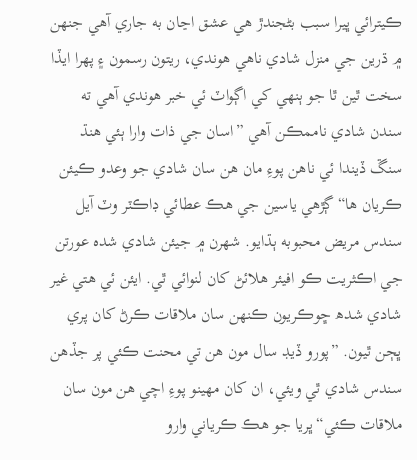ڪيترائي ڀيرا سبب بڻجندڙ ھي عشق اڃان به جاري آھي جنھن ۾ ڌرين جي منزل شادي ناھي ھوندي، ريتون رسمون ۽ پھرا ايڏا سخت ٿين ٿا جو ٻنھي کي اڳواٽ ئي خبر ھوندي آھي ته سندن شادي ناممڪن آھي ”اسان جي ذات وارا ٻئي ھنڌ سنڱ ڏيندا ئي ناھن پوءِ مان ھن سان شادي جو وعدو ڪيئن ڪريان ھا“ڳڙھي ياسين جي ھڪ عطائي ڊاڪٽر وٽ آيل سندس مريض محبوبه ٻڌايو. شھرن ۾ جيئن شادي شده عورتن جي اڪثريت ڪو افيئر ھلائڻ کان لنوائي ٿي. ايئن ئي ھتي غير شادي شدھ ڇوڪريون ڪنھن سان ملاقات ڪرڻ کان پري ڀڄن ٿيون. ”پورو ڏيڊ سال مون ھن تي محنت ڪئي پر جڏھن سندس شادي ٿي ويئي، ان کان مھينو پوءِ اچي ھن مون سان ملاقات ڪئي“ڀريا جو ھڪ ڪرياني وارو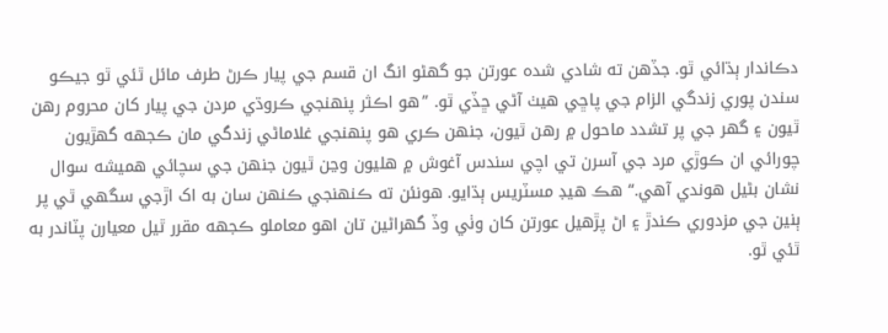دڪاندار ٻڌائي ٿو. جڏھن ته شادي شده عورتن جو گھڻو انگ ان قسم جي پيار ڪرڻ طرف مائل ٿئي ٿو جيڪو سندن پوري زندگي الزام جي پاڇي ھيٺ آڻي ڇڏي ٿو. ”ھو اڪثر پنھنجي ڪروڌي مردن جي پيار کان محروم رھن ٿيون ۽ گھر جي پر تشدد ماحول ۾ رھن ٿيون، جنھن ڪري ھو پنھنجي غلاماڻي زندگي مان ڪجھه گھڙيون چورائي ان ڪوڙي مرد جي آسرن تي اچي سندس آغوش ۾ ھليون وڃن ٿيون جنھن جي سچائي ھميشه سوال نشان بڻيل ھوندي آھي.“ ھڪ ھيڊ مسٽريس ٻڌايو. ھونئن ته ڪنھنجي ڪنھن سان به اک اڙجي سگھي ٿي پر ٻنين جي مزدوري ڪندڙ ۽ اڻ پڙھيل عورتن کان وٺي وڏ گھراڻين تان اھو معاملو ڪجھه مقرر ٿيل معيارن پٽاندر به ٿئي ٿو.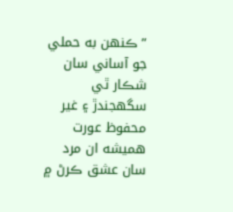”ڪنھن به حملي جو آساني سان شڪار ٿي سگھجندڙ ۽ غير محفوظ عورت ھميشه ان مرد سان عشق ڪرڻ ۾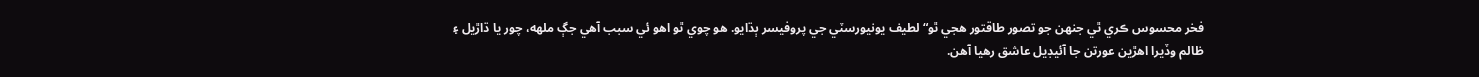فخر محسوس ڪري ٿي جنھن جو تصور طاقتور ھجي ٿو“ لطيف يونيورسٽي جي پروفيسر ٻڌايو. ھو چوي ٿو اھو ئي سبب آھي جڳ ملھه، چور يا ڌاڙيل ۽ ظالم وڏيرا اھڙين عورتن جا آئيڊيل عاشق رھيا آھن.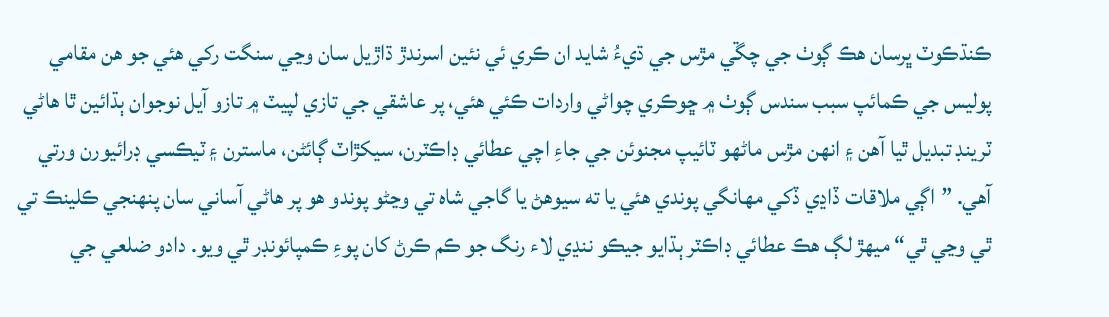ڪنڌڪوٽ ڀرسان ھڪ ڳوٺ جي چڱي مڙس جي ڌيءُ شايد ان ڪري ئي نئين اسرندڙ ڌاڙيل سان وڃي سنگت رکي ھئي جو ھن مقامي پوليس جي ڪمائپ سبب سندس ڳوٺ ۾ ڇوڪري چواڻي واردات ڪئي ھئي، پر عاشقي جي تازي لپيٽ ۾ تازو آيل نوجوان ٻڌائين ٿا ھاڻي ٽرينڊ تبديل ٿيا آھن ۽ انھن مڙس ماڻھو ٽائيپ مجنوئن جي جاءِ اچي عطائي ڊاڪٽرن، سيکڙاٽ ڳائڻن، ماسترن ۽ ٽيڪسي ڊرائيورن ورتي آھي. ”اڳي ملاقات ڏاڍي ڏکي مھانگي پوندي ھئي يا ته سيوھڻ يا گاجي شاه تي وڃڻو پوندو ھو پر ھاڻي آساني سان پنھنجي ڪلينڪ تي ٿي وڃي ٿي“ ميھڙ لڳ ھڪ عطائي ڊاڪٽر ٻڌايو جيڪو ننڍي لاء رنگ جو ڪم ڪرڻ کان پوءِ ڪمپائونڊر ٿي ويو. دادو ضلعي جي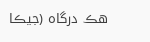ھڪ درگاه (جيڪا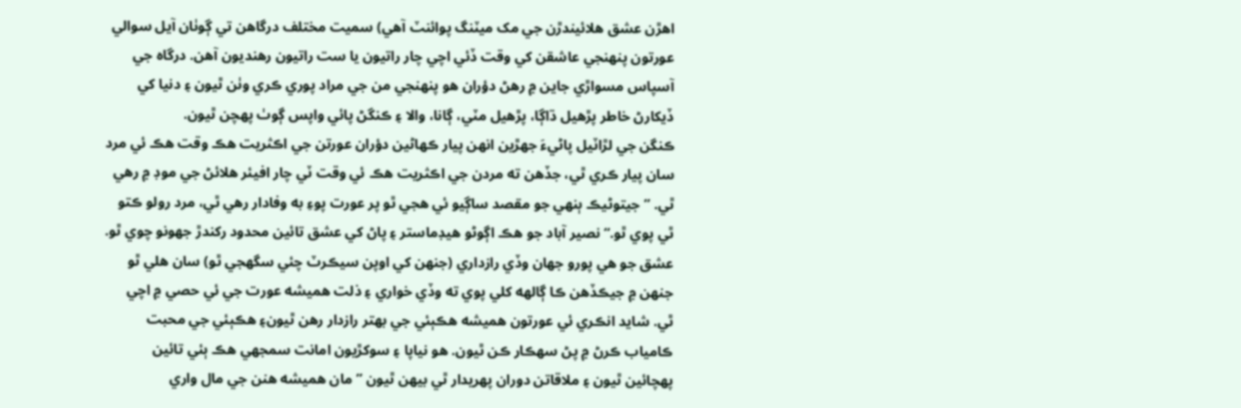اھڙن عشق ھلائيندڙن جي مک ميٽنگ پوائنٽ آھي) سميت مختلف درگاھن تي ڳوٺان آيل سوالي عورتون پنھنجي عاشقن کي وقت ڏئي اچي چار راتيون يا ست راتيون رھنديون آھن. درگاه جي آسپاس مسواڙي جاين ۾ رھڻ دؤران ھو پنھنجي من جي مراد پوري ڪري وٺن ٿيون ۽ دنيا کي ڏيکارڻ خاطر پڙھيل ڌاڳا، پڙھيل مٽي، ڳانا، والا ۽ ڪنگڻ پائي واپس ڳوٺ پھچن ٿيون.
ڪنگن جي لڙاٽيل پاڻيءَ جھڙين انھن پيار ڪھاڻين دؤران عورتن جي اڪثريت ھڪ وقت ھڪ ئي مرد سان پيار ڪري ٿي، جڏھن ته مردن جي اڪثريت ھڪ ئي وقت ٽي چار افيئر ھلائڻ جي موڊ ۾ رھي ٿي. ”جيتوڻيڪ ٻنھي جو مقصد ساڳيو ئي ھجي ٿو پر عورت پوءِ به وفادار رھي ٿي، مرد رولو ڪتو ٿي پوي ٿو.“ نصير آباد جو ھڪ اڳوڻو ھيڊماستر ۽ پاڻ کي عشق تائين محدود رکندڙ جھونو چوي ٿو. عشق جو ھي پورو جھان وڏي رازداري (جنھن کي اوپن سيڪرٽ چئي سگھجي ٿو) سان ھلي ٿو جنھن ۾ جيڪڏھن ڪا ڳالھه کلي پوي ته وڏي خواري ۽ ذلت ھميشه عورت جي ئي حصي ۾ اچي ٿي. شايد انڪري ئي عورتون ھميشه ھڪٻئي جي بھتر رازدار رھن ٿيون۽ ھڪٻئي جي محبت ڪامياب ڪرڻ ۾ پڻ سھڪار ڪن ٿيون. ھو نياپا ۽ سوکڙيون امانت سمجھي ھڪ ٻئي تائين پھچائين ٿيون ۽ ملاقاتن دوران پھريدار ٿي بيھن ٿيون ”مان ھميشه ھنن جي مال واري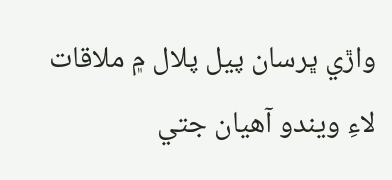واڙي ڀرسان پيل پلال ۾ ملاقات لاءِ ويندو آھيان جتي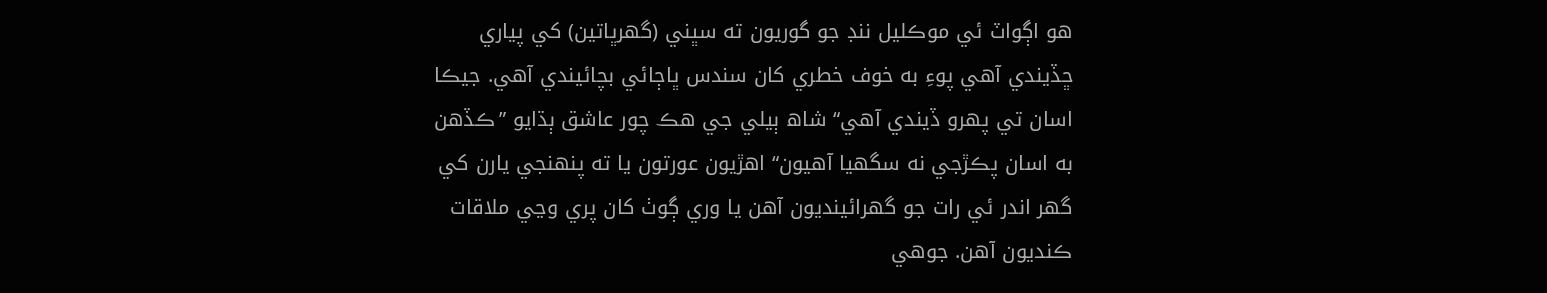ھو اڳواٽ ئي موڪليل ننڊ جو گوريون ته سڀني (گھرڀاتين) کي پياري ڇڏيندي آھي پوءِ به خوف خطري کان سندس ڀاڄائي بچائيندي آھي. جيڪا اسان تي پھرو ڏيندي آھي“ شاھ ٻيلي جي ھڪ چور عاشق ٻڌايو ”ڪڏھن به اسان پڪڙجي نه سگھيا آھيون“ اھڙيون عورتون يا ته پنھنجي يارن کي گھر اندر ئي رات جو گھرائينديون آھن يا وري ڳوٺ کان پري وڃي ملاقات ڪنديون آھن. جوھي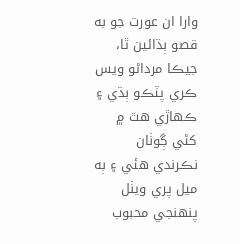وارا ان عورت جو به قصو ٻڌائين ٿا، جيڪا مرداڻو ويس ڪري پٽڪو ٻڌي ۽ ڪھاڙي ھٿ ۾ کڻي ڳوٺان نڪرندي ھئي ۽ ٻه ميل پري ويٺل پنھنجي محبوب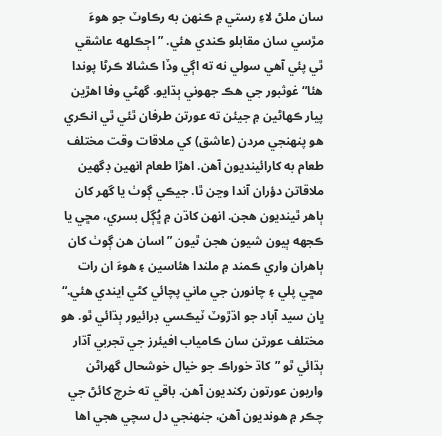سان ملڻ لاءِ رستي ۾ ڪنھن به رڪاوٽ جو ھوءَ مڙسي سان مقابلو ڪندي ھئي. ”اڄڪلھه عاشقي ٿي پئي آھي سولي نه ته اڳي وڏا ڪشالا ڪرڻا پوندا ھئا“ غوثبور جي ھڪ جھوني ٻڌايو. گھڻي وفا اھڙين پيار ڪھاڻين ۾ جيئن ته عورتن طرفان ٿئي ٿي انڪري ھو پنھنجي مردن (عاشق) کي ملاقات وقت مختلف طعام به کارائينديون آھن. اھڙا طعام انھين ڊگھين ملاقاتن دؤران آندا وڃن ٿا. جيڪي ڳوٺ يا گھر کان ٻاھر ٿينديون ھجن. انھن کاڌن ۾ ڀُڳل بسري، مڇي يا ڪجھه ٻيون شيون ھجن ٿيون ”اسان ھن ڳوٺ کان ٻاھران واري ڪمند ۾ ملندا ھئاسين ۽ ھوءَ ان رات مڇي پلي ۽ چانورن جي ماني پچائي کڻي ايندي ھئي.“ ڀان سيد آباد جو اڌڙوٽ ٽيڪسي ڊرائيور ٻڌائي ٿو. ھو مختلف عورتن سان ڪامياب افيئرز جي تجربي آڌار ٻڌائي ٿو ”کاڌ خوراڪ جو خيال خوشحال گھراڻن واريون عورتون رکنديون آھن. باقي ته خرچ کائڻ جي چڪر ۾ ھونديون آھن، جنھنجي دل سچي ھجي اھا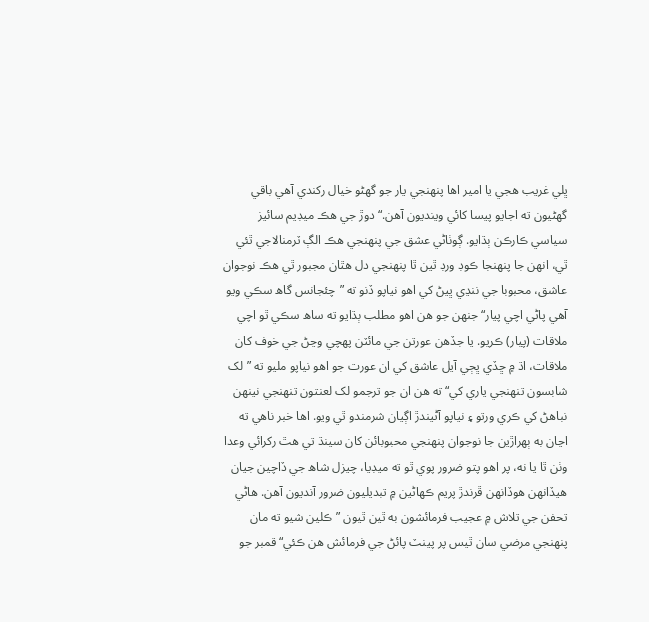ڀلي غريب ھجي يا امير اھا پنھنجي يار جو گھڻو خيال رکندي آھي باقي گھڻيون ته اجايو پيسا کائي وينديون آھن.“ دوڙ جي ھڪ ميڊيم سائيز سياسي ڪارڪن ٻڌايو. ڳوٺاڻي عشق جي پنھنجي ھڪ الڳ ٽرمنالاجي ٿئي ٿي، انھن جا پنھنجا ڪوڊ ورڊ ٿين ٿا پنھنجي دل ھٿان مجبور ٿي ھڪ نوجوان عاشق، محبوبا جي ننڍي ڀيڻ کي اھو نياپو ڏنو ته ”چئجانس گاھ سڪي ويو آھي پاڻي اچي پيار“ جنھن جو ھن اھو مطلب ٻڌايو ته ساھ سڪي ٿو اچي ملاقات (پيار) ڪريو. يا جڏھن عورتن جي مائٽن پھچي وڃڻ جي خوف کان ملاقات، اڌ ۾ ڇڏي ڀڄي آيل عاشق کي ان عورت جو اھو نياپو مليو ته ”لک شابسون تنھنجي ياري کي“ ته ھن ان جو ترجمو لک لعنتون تنھنجي نينھن نباھڻ کي ڪري ورتو ۽ نياپو آڻيندڙ اڳيان شرمندو ٿي ويو. اھا خبر ناھي ته اڃان به ٻھراڙين جا نوجوان پنھنجي محبوبائن کان سينڌ تي ھٿ رکرائي وعدا وٺن ٿا يا نه، پر اھو پتو ضرور پوي ٿو ته ميڊيا، چيزل شاھ جي ڏاچين جيان ھيڏانھن ھوڏانھن ڦرندڙ پريم ڪھاڻين ۾ تبديليون ضرور آنديون آھن. ھاڻي تحفن جي تلاش ۾ عجيب فرمائشون به ٿين ٿيون ”ڪلين شيو ته مان پنھنجي مرضي سان ٿيس پر پينٽ پائڻ جي فرمائش ھن ڪئي“ قمبر جو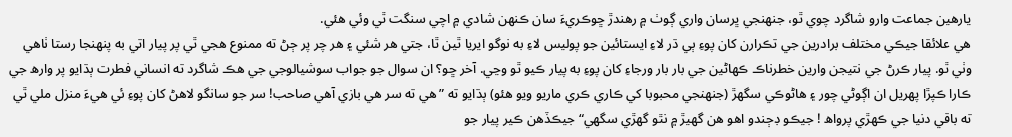يارھين جماعت وارو شاگرد چوي ٿو، جنھنجي ڀرسان واري ڳوٺ ۾ رھندڙ ڇوڪريءَ سان ڪنھن شادي ۾ اچي سنگت ٿي وئي ھئي.
ھي علائقا جيڪي مختلف برادرين جي تڪرارن کان پوءِ ٻي ڌر لاءِ ايستائين جو پوليس لاءِ به نوگو ايريا ٿين ٿا، جتي ھر شئي ۽ ھر چر پر ڄڻ ته ممنوع ھجي ٿي پر پيار اتي به پنھنجا رستا ٺاھي وٺي ٿو. پيار ڪرڻ جي نتيجن وارين خطرناڪ ڪھاڻين جي بار بار ورجاءِ کان پوءِ به پيار ڪيو ٿو وڃي. آخر ڇو؟ ان سوال جو جواب سوشيالوجي جي ھڪ شاگرد ته انساني فطرت ٻڌايو پر وارھ جي ڪارا ڪپڙا پھريل ان اڳوڻي چور ۽ ھاڻوڪي سگھڙ (جنھنجي محبوبا کي ڪاري ڪري ماريو ويو ھئو) ٻڌايو ته ”ھي ته سر هي بازي آھي صاحب! سر جو سانگو لاھڻ کان پوءِ ئي ھيءَ منزل ملي ٿي ته باقي دنيا جي ڪھڙي پرواھ ! جيڪو ڊڄندو اھو ھن گھيڙ ۾ نٿو گھڙي سگھي“ جيڪڏھن ڪير پيار جو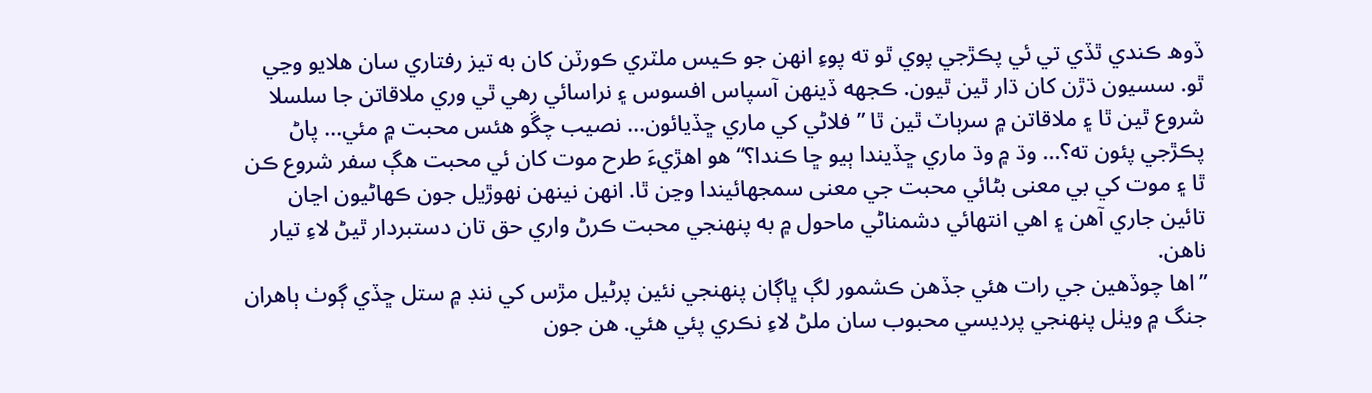ڏوھ ڪندي ٿڏي تي ئي پڪڙجي پوي ٿو ته پوءِ انھن جو ڪيس ملٽري ڪورٽن کان به تيز رفتاري سان ھلايو وڃي ٿو. سسيون ڌڙن کان ڌار ٿين ٿيون. ڪجھه ڏينھن آسپاس افسوس ۽ نراسائي رھي ٿي وري ملاقاتن جا سلسلا شروع ٿين ٿا ۽ ملاقاتن ۾ سرٻاٽ ٿين ٿا ”فلاڻي کي ماري ڇڏيائون... نصيب چڱو ھئس محبت ۾ مئي... پاڻ پڪڙجي پئون ته؟... وڌ ۾ وڌ ماري ڇڏيندا ٻيو ڇا ڪندا؟“ ھو اھڙيءَ طرح موت کان ئي محبت هڳ سفر شروع ڪن ٿا ۽ موت کي بي معنى بڻائي محبت جي معنى سمجھائيندا وڃن ٿا. انھن نينھن نھوڙيل جون ڪھاڻيون اڃان تائين جاري آھن ۽ اھي انتھائي دشمناڻي ماحول ۾ به پنھنجي محبت ڪرڻ واري حق تان دستبردار ٿيڻ لاءِ تيار ناھن.
”اھا چوڏھين جي رات ھئي جڏھن ڪشمور لڳ ڀاڳان پنھنجي نئين پرڻيل مڙس کي ننڊ ۾ ستل ڇڏي ڳوٺ ٻاھران جنگ ۾ ويٺل پنھنجي پرديسي محبوب سان ملڻ لاءِ نڪري پئي ھئي. ھن جون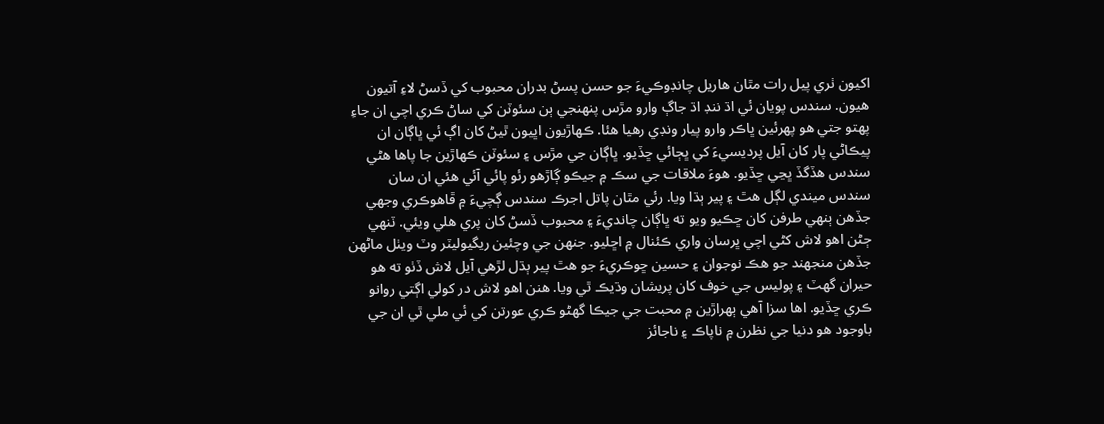اکيون ٺري پيل رات مٿان ھاريل چانڊوڪيءَ جو حسن پسڻ بدران محبوب کي ڏسڻ لاءِ آتيون ھيون. سندس پويان ئي اڌ ننڊ اڌ جاڳ وارو مڙس پنھنجي ٻن سئوٽن کي ساڻ ڪري اچي ان جاءِ پھتو جتي ھو پھرئين ڀاڪر وارو پيار ونڊي رھيا ھئا. ڪھاڙيون اڀيون ٿيڻ کان اڳ ئي ڀاڳان ان پيڪاڻي پار کان آيل پرديسيءَ کي ڀڄائي ڇڏيو. ڀاڳان جي مڙس ۽ سئوٽن ڪھاڙين جا پاھا ھڻي سندس ھڏگڏ ڀڃي ڇڏيو. ھوءَ ملاقات جي سڪ ۾ جيڪو ڳاڙھو رئو پائي آئي ھئي ان سان سندس ميندي لڳل ھٿ ۽ پير ٻڌا ويا. رئي مٿان پاتل اجرڪ سندس ڳچيءَ ۾ ڦاھوڪري وجھي جڏھن ٻنھي طرفن کان ڇڪيو ويو ته ڀاڳان چانديءَ ۽ محبوب ڏسڻ کان پري ھلي ويئي. ٽنھي ڄڻن اھو لاش کڻي اچي ڀرسان واري ڪئنال ۾ اڇليو. جنھن جي وچئين ريگيوليٽر وٽ ويٺل ماڻھن جڏھن منجھند جو ھڪ نوجوان ۽ حسين ڇوڪريءَ جو ھٿ پير ٻڌل لڙھي آيل لاش ڏٺو ته ھو حيران گھٽ ۽ پوليس جي خوف کان پريشان وڌيڪ ٿي ويا. ھنن اھو لاش در کولي اڳتي روانو ڪري ڇڏيو. اھا سزا آھي ٻھراڙين ۾ محبت جي جيڪا گھڻو ڪري عورتن کي ئي ملي ٿي ان جي باوجود ھو دنيا جي نظرن ۾ ناپاڪ ۽ ناجائز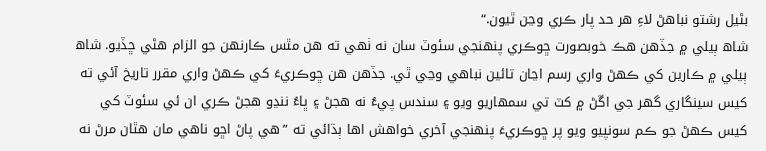بڻيل رشتو نباھڻ لاءِ ھر حد پار ڪري وڃن ٿيون.“
شاھ ٻيلي ۾ جڏھن ھڪ خوبصورت ڇوڪري پنھنجي سئوٽ سان نه ٺھي ته ھن مٿس ڪارنھن جو الزام ھڻي ڇڏيو. شاھ ٻيلي ۾ ڪارين کي ڪھڻ واري رسم اڃان تائين نباھي وڃي ٿي. جڏھن ھن ڇوڪريءَ کي ڪھڻ واري مقرر تاريخ آئي ته کيس سينگاري گھر جي اڱڻ ۾ کٽ تي سمھاريو ويو ۽ سندس پيءُ نه ھجڻ ۽ ڀاءُ ننڍو ھجڻ ڪري ان ئي سئوٽ کي کيس ڪھڻ جو ڪم سونپيو ويو پر ڇوڪريءَ پنھنجي آخري خواھش اھا ٻڌائي ته ”ھي پاڻ اڇو ناھي مان ھٿان مرڻ نه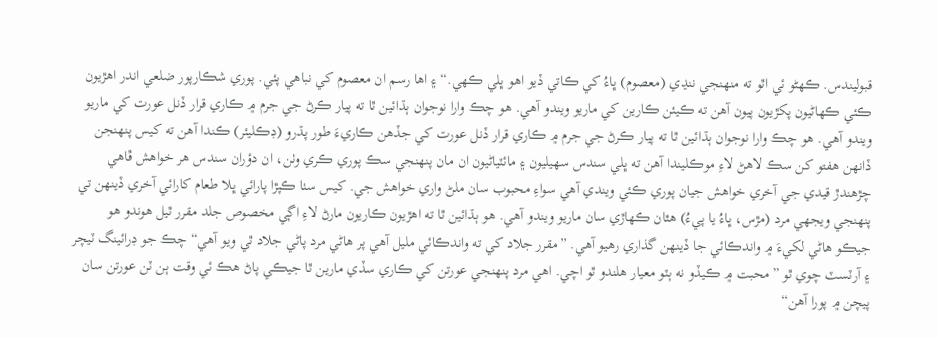قبوليندس. ڪھڻو ئي اٿو ته منھنجي ننڍي (معصوم) ڀاءُ کي ڪاتي ڏيو اھو ڀلي ڪھي.“ ۽ اھا رسم ان معصوم کي نباھي پئي. پوري شڪارپور ضلعي اندر اھڙيون ڪئي ڪھاڻيون پکڙيون پيون آھن ته ڪيئن ڪارين کي ماريو ويندو آھي. ھو چڪ وارا نوجوان ٻڌائين ٿا ته پيار ڪرڻ جي جرم ۾ ڪاري قرار ڏنل عورت کي ماريو ويندو آھي. ھو چڪ وارا نوجوان ٻڌائين ٿا ته پيار ڪرڻ جي جرم ۾ ڪاري قرار ڏنل عورت کي جڏھن ڪاريءَ طور پڌرو (ڊڪليئر) ڪندا آھن ته کيس پنھنجن ڏانھن ھفتو کن سڪ لاھڻ لاءِ موڪليندا آھن ته ڀلي سندس سھيليون ۽ مائٽياڻيون ان مان پنھنجي سڪ پوري ڪري وٺن، ان دؤران سندس ھر خواھش ڦاھي چڙھندڙ قيدي جي آخري خواھش جيان پوري ڪئي ويندي آھي سواءِ محبوب سان ملڻ واري خواھش جي. کيس سٺا ڪپڙا پارائي ڀلا طعام کارائي آخري ڏينھن تي پنھنجي ويجھي مرد (مڙس، ڀاءُ يا پيءُ) ھٿان ڪھاڙي سان ماريو ويندو آھي. ھو ٻڌائين ٿا ته اھڙيون ڪاريون مارڻ لاءِ اڳي مخصوص جلد مقرر ٿيل ھوندو ھو جيڪو ھاڻي لکيءَ ۾ واندڪائي جا ڏينھن گذاري رھيو آھي. ”مقرر جلاد کي ته واندڪائي مليل آھي پر ھاڻي مرد پاڻي جلاد ٿي ويو آھي“ چڪ جو ڊرائينگ ٽيچر ۽ آرٽسٽ چوي ٿو ”محبت ۾ ڪيڏو نه ٻٽو معيار ھلندو ٿو اچي. اھي مرد پنھنجي عورتن کي ڪاري سڏي مارين ٿا جيڪي پاڻ ھڪ ئي وقت ٻن ٽن عورتن سان پيچن ۾ پورا آھن“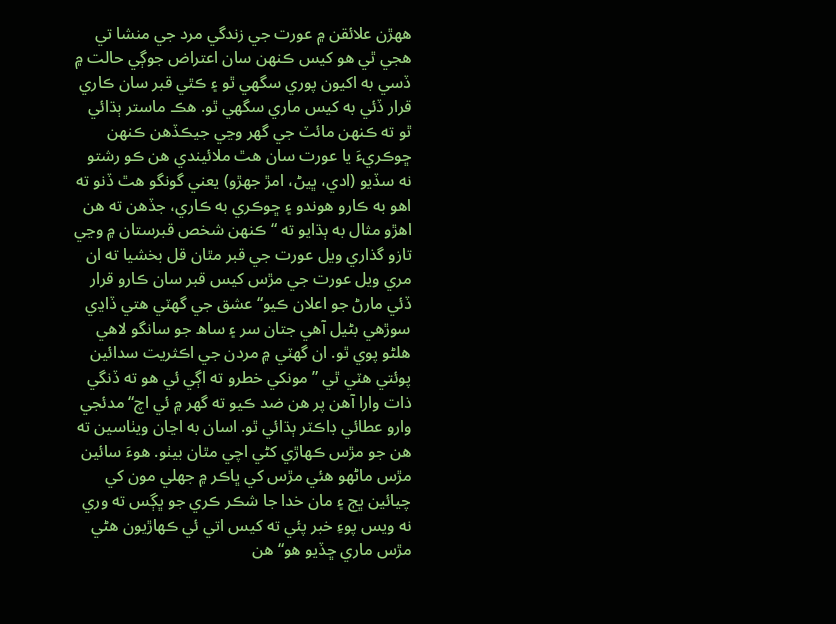ھھڙن علائقن ۾ عورت جي زندگي مرد جي منشا تي ھجي ٿي ھو کيس ڪنھن سان اعتراض جوڳي حالت ۾ ڏسي به اکيون پوري سگھي ٿو ۽ ڪٿي قبر سان ڪاري قرار ڏئي به کيس ماري سگھي ٿو. ھڪ ماستر ٻڌائي ٿو ته ڪنھن مائٽ جي گھر وڃي جيڪڏھن ڪنھن ڇوڪريءَ يا عورت سان ھٿ ملائيندي ھن ڪو رشتو نه سڏيو (ادي، ڀيڻ، امڙ جھڙو) يعني گونگو ھٿ ڏنو ته اھو به ڪارو ھوندو ۽ ڇوڪري به ڪاري، جڏھن ته ھن اھڙو مثال به ٻڌايو ته “ڪنھن شخص قبرستان ۾ وڃي تازو گذاري ويل عورت جي قبر مٿان قل بخشيا ته ان مري ويل عورت جي مڙس کيس قبر سان ڪارو قرار ڏئي مارڻ جو اعلان ڪيو“ عشق جي گھٽي ھتي ڏاڍي سوڙھي بڻيل آھي جتان سر ۽ ساھ جو سانگو لاھي ھلڻو پوي ٿو. ان گھٽي ۾ مردن جي اڪثريت سدائين پوئتي ھٽي ٿي ”مونکي خطرو ته اڳي ئي ھو ته ڏنگي ذات وارا آھن پر ھن ضد ڪيو ته گھر ۾ ئي اچ“ مدئجي وارو عطائي ڊاڪٽر ٻڌائي ٿو. اسان به اڃان ويٺاسين ته ھن جو مڙس ڪھاڙي کڻي اچي مٿان بيٺو. ھوءَ سائين مڙس ماڻھو ھئي مڙس کي ڀاڪر ۾ جھلي مون کي چيائين ڀڄ ۽ مان خدا جا شڪر ڪري جو ڀڳس ته وري نه ويس پوءِ خبر پئي ته کيس اتي ئي ڪھاڙيون ھڻي مڙس ماري ڇڏيو ھو“ ھن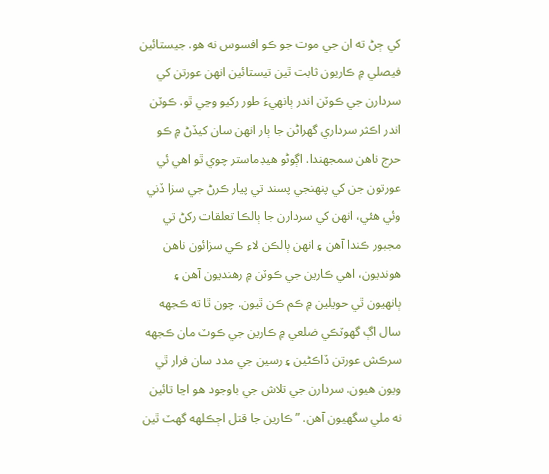کي ڄڻ ته ان جي موت جو ڪو افسوس نه ھو. جيستائين فيصلي ۾ ڪاريون ثابت ٿين تيستائين انھن عورتن کي سردارن جي ڪوٽن اندر ٻانھيءَ طور رکيو وڃي ٿو. ڪوٽن اندر اڪثر سرداري گھراڻن جا ٻار انھن سان کيڏڻ ۾ ڪو حرج ناھن سمجھندا. اڳوڻو ھيڊماستر چوي ٿو اھي ئي عورتون جن کي پنھنجي پسند تي پيار ڪرڻ جي سزا ڏني وئي ھئي، انھن کي سردارن جا ٻالڪا تعلقات رکڻ تي مجبور ڪندا آھن ۽ انھن ٻالڪن لاءِ ڪي سزائون ناھن ھونديون، اھي ڪارين جي ڪوٽن ۾ رھنديون آھن ۽ ٻانھيون ٿي حويلين ۾ ڪم ڪن ٿيون. چون ٿا ته ڪجھه سال اڳ گھوٽڪي ضلعي ۾ ڪارين جي ڪوٽ مان ڪجھه سرڪش عورتن ڏاڪڻين ۽ رسين جي مدد سان فرار ٿي ويون ھيون. سردارن جي تلاش جي باوجود ھو اڃا تائين نه ملي سگھيون آھن. ”ڪارين جا قتل اڄڪلھه گھٽ ٿين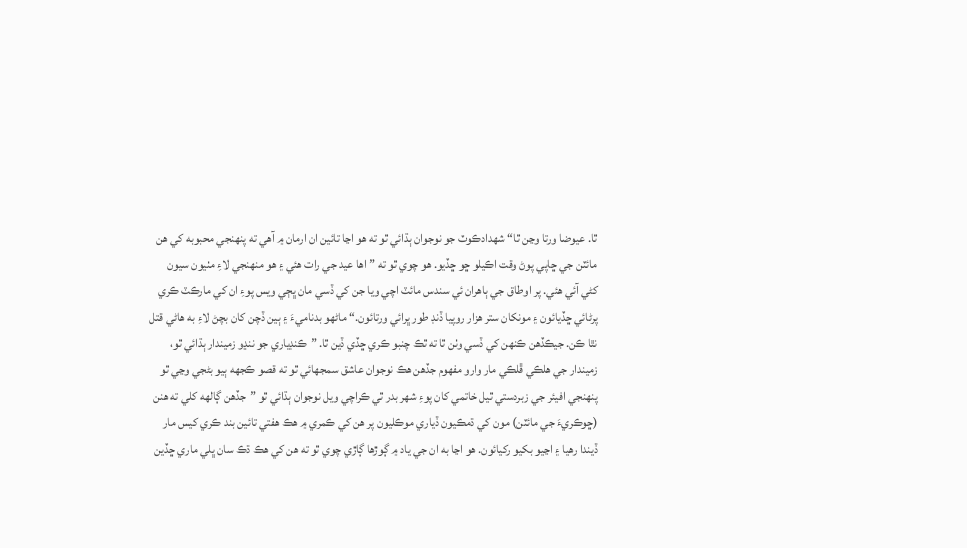ٿا. عيوضا ورتا وڃن ٿا“ شھدادڪوٽ جو نوجوان ٻڌائي ٿو ته ھو اڃا تائين ان ارمان ۾ آھي ته پنھنجي محبوبه کي ھن مائٽن جي ڇاپي پوڻ وقت اڪيلو ڇو ڇڏيو. ھو چوي ٿو ته ”اھا عيد جي رات ھئي ۽ ھو منھنجي لاءِ مٺيون سيون کڻي آئي ھئي. پر اوطاق جي ٻاھران ئي سندس مائٽ اچي ويا جن کي ڏسي مان ڀڄي ويس پوءِ ان کي مارڪٽ ڪري پرڻائي ڇڏيائون ۽ مونکان ستر ھزار روپيا ڏنڊ طور ڀرائي ورتائون.“ ماڻھو بدناميءَ ۽ ٻين ڏچن کان بچڻ لاءِ به ھاڻي قتل نٿا ڪن. جيڪڏھن ڪنھن کي ڏسي وٺن ٿا ته ٿڪ چنبو ڪري ڇڏي ڏين ٿا. ”ڪنڊياري جو ننڍو زميندار ٻڌائي ٿو، زميندار جي ھلڪي ڦلڪي مار وارو مفھوم جڏھن ھڪ نوجوان عاشق سمجھائي ٿو ته قصو ڪجھه ٻيو بڻجي وڃي ٿو پنھنجي افيئر جي زبردستي ٿيل خاتمي کان پوءِ شھر بدر ٿي ڪراچي ويل نوجوان ٻڌائي ٿو ”جڏھن ڳالھه کلي ته ھنن (ڇوڪريءَ جي مائٽن) مون کي ڌمڪيون ڏياري موڪليون پر ھن کي ڪمري ۾ ھڪ ھفتي تائين بند ڪري کيس مار ڏيندا رھيا ۽ اڃيو بکيو رکيائون. ھو اڃا به ان جي ياد ۾ ڳوڙھا ڳاڙي چوي ٿو ته ھن کي ھڪ ڌڪ سان ڀلي ماري ڇڏين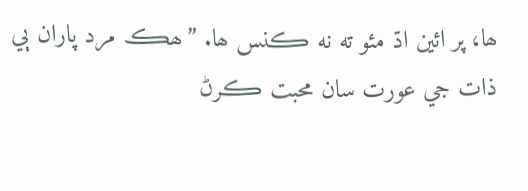ھا، پر ائين اڌ مئو ته نه ڪنس ھا. ”ھڪ مرد پاران ٻي ذات جي عورت سان محبت ڪرڻ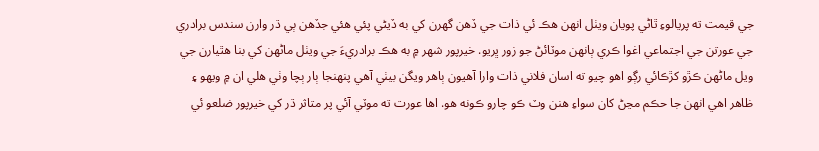جي قيمت ته پريالوءِ ٿاڻي پويان ويٺل انھن ھڪ ئي ذات جي ڏھن گھرن کي به ڏيڻي پئي ھئي جڏھن ٻي ڌر وارن سندس برادري جي عورتن جي اجتماعي اغوا ڪري ٻانھن موٽائڻ جو زور ڀريو. خيرپور شھر ۾ به ھڪ برادريءَ جي ويٺل ماڻھن کي بنا ھٿيارن جي ويل ماڻھن ڪڙو کڙڪائي رڳو اھو چيو ته اسان فلاني ذات وارا آھيون ٻاھر ويگن بيٺي آھي پنھنجا ٻار ٻچا وٺي ھلي ان ۾ ويھو ۽ ظاھر اھي انھن جا حڪم مڃڻ کان سواءِ ھنن وٽ ڪو چارو ڪونه ھو. اھا عورت ته موٽي آئي پر متاثر ڌر کي خيرپور ضلعو ئي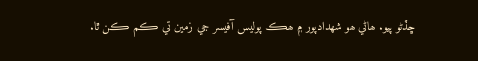ڇڏڻو پيو. ھاڻي ھو شھدادپور ۾ ھڪ پوليس آفيسر جي زمين تي ڪم ڪن ٿا.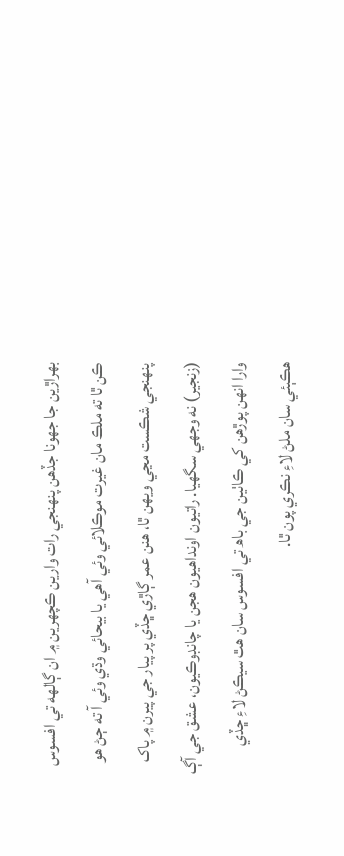بھراڙين جا جھونا جڏھن پنھنجي رات وارين ڪچھرين ۾ ان ڳالھه تي افسوس ڪن ٿا ته ملڪ مان غيرت موڪلائي وئي آھي يا بيحائي وڌي وئي آ ته ڄڻ ھو پنھنجي شڪست مڃي ويھن ٿا، ھنن عمر ڳاڙي ڇڏي پر پيار جي پيرن ۾ پاک (زنجير) نه وجھي سگھيا. راتيون اونداھيون ھجن يا چانڊوڪيون، عشق جي آڳ وارا انھن پوڙھن کي ڪاٺين جي باھ تي افسوس سان ھٿ سيڪڻ لاءِ ڇڏي ھڪٻئي سان ملڻ لاءِ نڪري پون ٿا.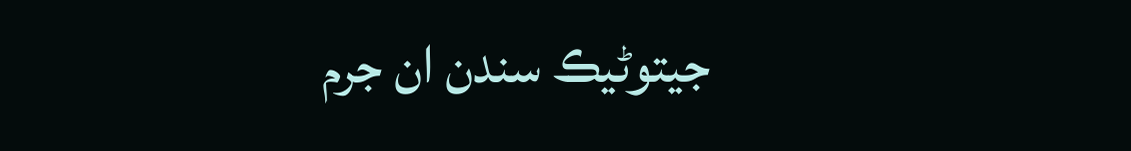جيتوڻيڪ سندن ان جرم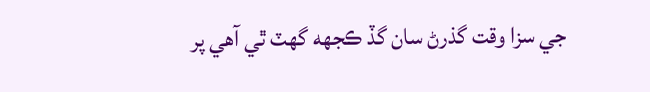جي سزا وقت گذرڻ سان گڏ ڪجھه گھٽ ٿي آھي پر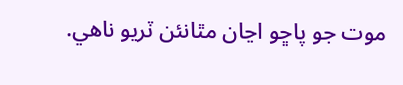موت جو پاڇو اڃان مٿانئن ٽريو ناھي.